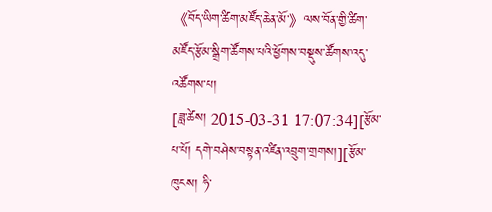《བོད་ཡིག་ཚིག་མཛོད་ཆེན་མོ་》ལས་བོན་གྱི་ཚིག་མཛོད་རྩོམ་སྒྲིག་ཚོགས་པའི་ཕྱོགས་བསྡུས་ཚོགས་འདུ་འཚོགས་པ།
[ཟླ་ཚེས། 2015-03-31 17:07:34][རྩོམ་པ་པོ། དགེ་བཤེས་བསྟན་འཛིན་འབྲུག་གྲགས།][རྩོམ་ཁུངས། ཧི་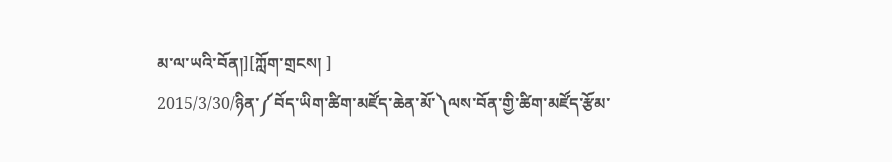མ་ལ་ཡའི་བོན།][ཀློག་གྲངས། ]
2015/3/30/ཉིན་༼བོད་ཡིག་ཚིག་མཛོད་ཆེན་མོ་༽ལས་བོན་གྱི་ཚིག་མཛོད་རྩོམ་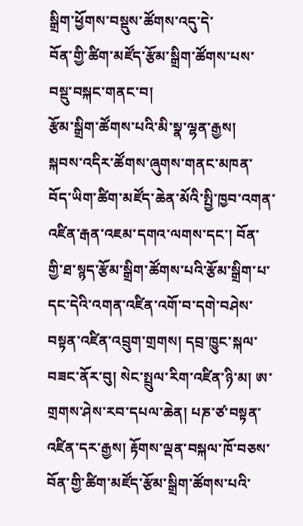སྒྲིག་ཕྱོགས་བསྡུས་ཚོགས་འདུ་དེ་
བོན་གྱི་ཚིག་མཛོད་རྩོམ་སྒྲིག་ཚོགས་པས་བསྡུ་བསྐང་གནང་བ།
རྩོམ་སྒྲིག་ཚོགས་པའི་མི་སྣ་ལྷན་རྒྱས།
སྐབས་འདིར་ཚོགས་ཞུགས་གནང་མཁན་བོད་ཡིག་ཚིག་མཛོད་ཆེན་མོའི་སྤྱི་ཁྱབ་འགན་འཛིན་རྒན་འཇམ་དགའ་ལགས་དང་། བོན་གྱི་ཐ་སྙད་རྩོམ་སྒྲིག་ཚོགས་པའི་རྩོམ་སྒྲིག་པ་དང་དེའི་འགན་འཛིན་འགོ་བ་དགེ་བཤེས་བསྟན་འཛིན་འབྲུག་གྲགས། དབྲ་ཁྱུང་སྐལ་བཟང་ནོར་བུ། སེང་སྤྲུལ་རིག་འཛིན་ཉི་མ། ཨ་གྲགས་ཤེས་རབ་དཔལ་ཆེན། པཎ་ཙ་བསྟན་འཛིན་དར་རྒྱས། རྟོགས་ལྡན་བསྐལ་ཁོ་བཅས་བོན་གྱི་ཚིག་མཛོད་རྩོམ་སྒྲིག་ཚོགས་པའི་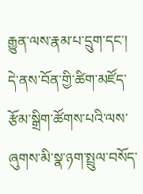རྒྱུན་ལས་རྣམ་པ་དྲུག་དང་། དེ་ནས་བོན་གྱི་ཚིག་མཛོད་རྩོམ་སྒྲིག་ཚོགས་པའི་ལས་ཞུགས་མི་སྣ་ཉག་སྤྲུལ་བསོད་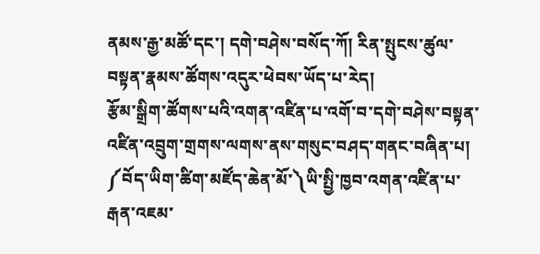ནམས་རྒྱ་མཚོ་དང་། དགེ་བཤེས་བསོད་ཀོ། རིན་སྤུངས་ཚུལ་བསྟན་རྣམས་ཚོགས་འདུར་ཕེབས་ཡོད་པ་རེད།
རྩོམ་སྒྲིག་ཚོགས་པའི་འགན་འཛིན་པ་འགོ་བ་དགེ་བཤེས་བསྟན་འཛིན་འབྲུག་གྲགས་ལགས་ནས་གསུང་བཤད་གནང་བཞིན་པ།
༼བོད་ཡིག་ཚིག་མཛོད་ཆེན་མོ་༽ཡི་སྤྱི་ཁྱབ་འགན་འཛིན་པ་རྒན་འཇམ་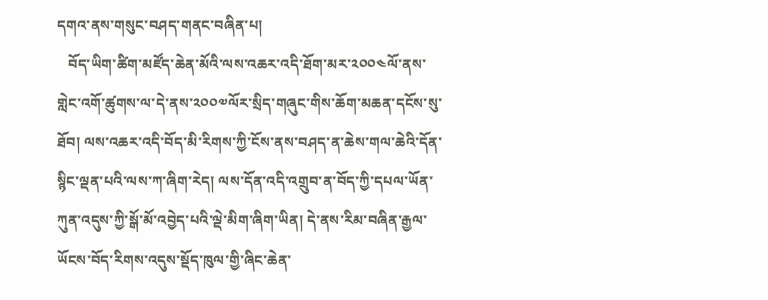དགའ་ནས་གསུང་བཤད་གནང་བཞིན་པ།
   བོད་ཡིག་ཚིག་མཛོད་ཆེན་མོའི་ལས་འཆར་འདི་ཐོག་མར་༢༠༠༤ལོ་ནས་གླེང་འགོ་ཚུགས་ལ་དེ་ནས་༢༠༠༧ལོར་སྲིད་གཞུང་གིས་ཆོག་མཆན་དངོས་སུ་ཐོབ། ལས་འཆར་འདི་བོད་མི་རིགས་ཀྱི་ངོས་ནས་བཤད་ན་ཆེས་གལ་ཆེའི་དོན་སྙིང་ལྡན་པའི་ལས་ཀ་ཞིག་རེད། ལས་དོན་འདི་འགྲུབ་ན་བོད་ཀྱི་དཔལ་ཡོན་ཀུན་འདུས་ཀྱི་སྒོ་མོ་འབྱེད་པའི་ལྡེ་མིག་ཞིག་ཡིན། དེ་ནས་རིམ་བཞིན་རྒྱལ་ཡོངས་བོད་རིགས་འདུས་སྡོད་ཁུལ་གྱི་ཞིང་ཆེན་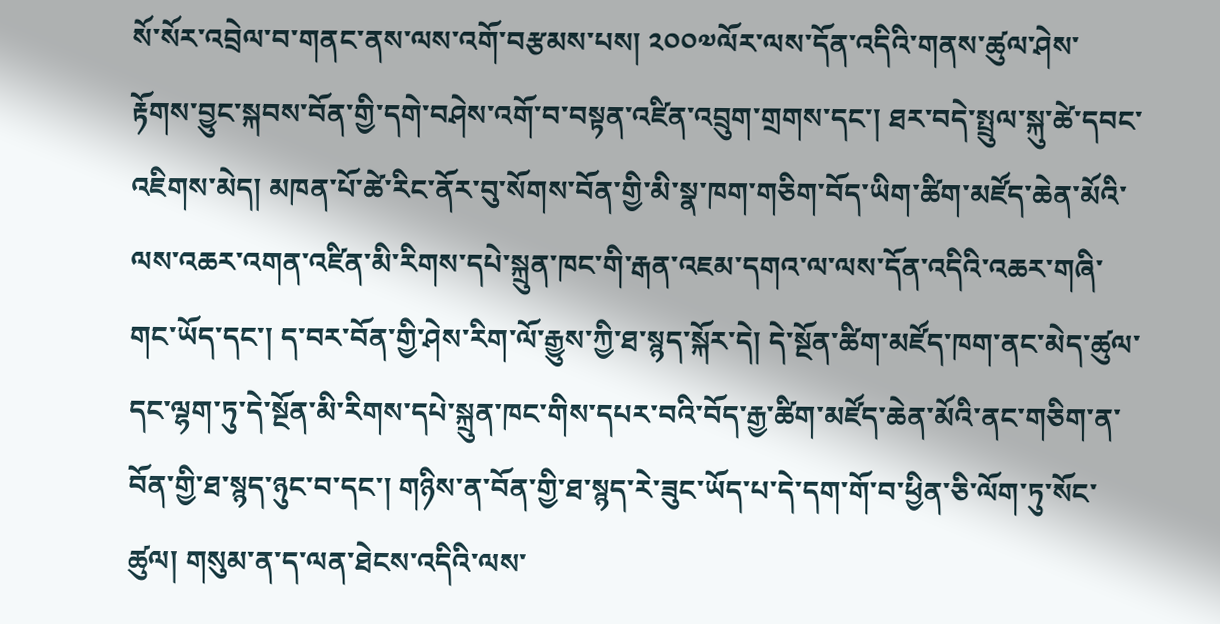སོ་སོར་འབྲེལ་བ་གནང་ནས་ལས་འགོ་བརྩམས་པས། ༢༠༠༧ལོར་ལས་དོན་འདིའི་གནས་ཚུལ་ཤེས་རྟོགས་བྱུང་སྐབས་བོན་གྱི་དགེ་བཤེས་འགོ་བ་བསྟན་འཛིན་འབྲུག་གྲགས་དང་། ཐར་བདེ་སྤྲུལ་སྐུ་ཚེ་དབང་འཇིགས་མེད། མཁན་པོ་ཚེ་རིང་ནོར་བུ་སོགས་བོན་གྱི་མི་སྣ་ཁག་གཅིག་བོད་ཡིག་ཚིག་མཛོད་ཆེན་མོའི་ལས་འཆར་འགན་འཛིན་མི་རིགས་དཔེ་སྐྲུན་ཁང་གི་རྒན་འཇམ་དགའ་ལ་ལས་དོན་འདིའི་འཆར་གཞི་གང་ཡོད་དང་། ད་བར་བོན་གྱི་ཤེས་རིག་ལོ་རྒྱུས་ཀྱི་ཐ་སྙད་སྐོར་དེ། དེ་སྔོན་ཚིག་མཛོད་ཁག་ནང་མེད་ཚུལ་དང་ལྷག་ཏུ་དེ་སྔོན་མི་རིགས་དཔེ་སྐྲུན་ཁང་གིས་དཔར་བའི་བོད་རྒྱ་ཚིག་མཛོད་ཆེན་མོའི་ནང་གཅིག་ན་བོན་གྱི་ཐ་སྙད་ཉུང་བ་དང་། གཉིས་ན་བོན་གྱི་ཐ་སྙད་རེ་ཟུང་ཡོད་པ་དེ་དག་གོ་བ་ཕྱིན་ཅི་ལོག་ཏུ་སོང་ཚུལ། གསུམ་ན་ད་ལན་ཐེངས་འདིའི་ལས་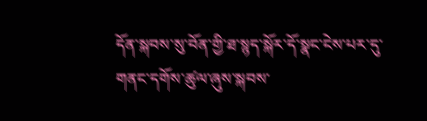དོན་སྐབས་སུ་བོན་གྱི་ཐ་སྙད་སྐོར་དོ་སྣང་ངེས་པར་དུ་གནང་དགོས་ཚུལ་ཞུས་སྐབས་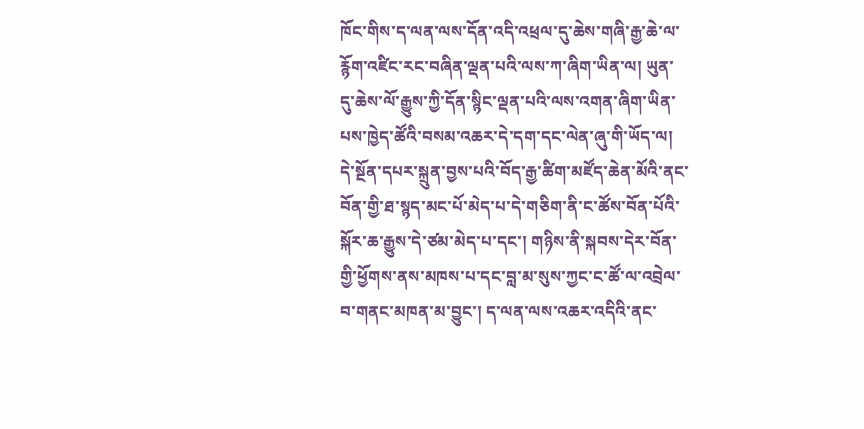ཁོང་གིས་ད་ལན་ལས་དོན་འདི་འཕྲལ་དུ་ཆེས་གཞི་རྒྱ་ཆེ་ལ་རྙོག་འཛིང་རང་བཞིན་ལྡན་པའི་ལས་ཀ་ཞིག་ཡིན་ལ། ཡུན་དུ་ཆེས་ལོ་རྒྱུས་ཀྱི་དོན་སྙིང་ལྡན་པའི་ལས་འགན་ཞིག་ཡིན་པས་ཁྱེད་ཚོའི་བསམ་འཆར་དེ་དག་དང་ལེན་ཞུ་གི་ཡོད་ལ། དེ་སྔོན་དཔར་སྐྲུན་བྱས་པའི་བོད་རྒྱ་ཚིག་མཛོད་ཆེན་མོའི་ནང་བོན་གྱི་ཐ་སྙད་མང་པོ་མེད་པ་དེ་གཅིག་ནི་ང་ཚོས་བོན་པོའི་སྐོར་ཆ་རྒྱུས་དེ་ཙམ་མེད་པ་དང་། གཉིས་ནི་སྐབས་དེར་བོན་གྱི་ཕྱོགས་ནས་མཁས་པ་དང་བླ་མ་སུས་ཀྱང་ང་ཚོ་ལ་འབྲེལ་བ་གནང་མཁན་མ་བྱུང་། ད་ལན་ལས་འཆར་འདིའི་ནང་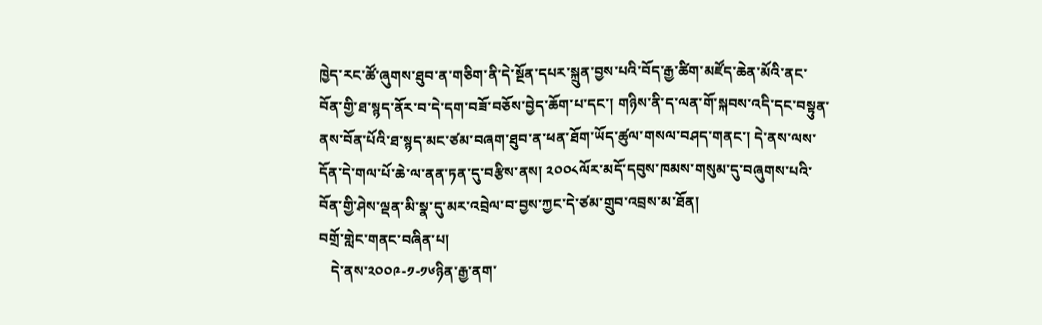ཁྱེད་རང་ཚོ་ཞུགས་ཐུབ་ན་གཅིག་ནི་དེ་སྔོན་དཔར་སྐྲུན་བྱས་པའི་བོད་རྒྱ་ཚིག་མཛོད་ཆེན་མོའི་ནང་བོན་གྱི་ཐ་སྙད་ནོར་བ་དེ་དག་བཟོ་བཅོས་བྱེད་ཆོག་པ་དང་། གཉིས་ནི་ད་ལན་གོ་སྐབས་འདི་དང་བསྟུན་ནས་བོན་པོའི་ཐ་སྙད་མང་ཙམ་བཞག་ཐུབ་ན་ཕན་ཐོག་ཡོད་ཚུལ་གསལ་བཤད་གནང་། དེ་ནས་ལས་དོན་དེ་གལ་པོ་ཆེ་ལ་ནན་ཏན་དུ་བརྩིས་ནས། ༢༠༠༨ལོར་མདོ་དབུས་ཁམས་གསུམ་དུ་བཞུགས་པའི་བོན་གྱི་ཤེས་ལྡན་མི་སྣ་དུ་མར་འབྲེལ་བ་བྱས་ཀྱང་དེ་ཙམ་གྲུབ་འབྲས་མ་ཐོན།
བགྲོ་གླེང་གནང་བཞིན་པ།
   དེ་ནས་༢༠༠༩-༡-༡༦ཉིན་རྒྱ་ནག་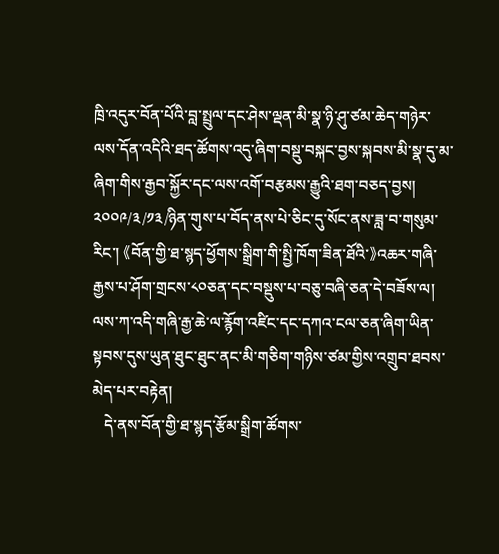ཁྲི་འདུར་བོན་པོའི་བླ་སྤྲུལ་དང་ཤེས་ལྡན་མི་སྣ་ཉི་ཤུ་ཙམ་ཆེད་གཉེར་ལས་དོན་འདིའི་ཐད་ཚོགས་འདུ་ཞིག་བསྡུ་བསྐང་བྱས་སྐབས་མི་སྣ་དུ་མ་ཞིག་གིས་རྒྱབ་སྐྱོར་དང་ལས་འགོ་བརྩམས་རྒྱུའི་ཐག་བཅད་བྱས། ༢༠༠༩/༣/༡༣/ཉིན་གུས་པ་བོད་ནས་པེ་ཅིང་དུ་སོང་ནས་ཟླ་བ་གསུམ་རིང་། 《བོན་གྱི་ཐ་སྙད་ཕྱོགས་སྒྲིག་གི་སྤྱི་ཁོག་ཟིན་ཐོའི་》འཆར་གཞི་རྒྱས་པ་ཤོག་གྲངས་༨༠ཅན་དང་བསྡུས་པ་བཅུ་བཞི་ཅན་དེ་བཟོས་ལ། ལས་ཀ་འདི་གཞི་རྒྱ་ཆེ་ལ་རྙོག་འཛིང་དང་དཀའ་ངལ་ཅན་ཞིག་ཡིན་སྟབས་དུས་ཡུན་ཐུང་ཐུང་ནང་མི་གཅིག་གཉིས་ཙམ་གྱིས་འགྲུབ་ཐབས་མེད་པར་བརྟེན།
   དེ་ནས་བོན་གྱི་ཐ་སྙད་རྩོམ་སྒྲིག་ཚོགས་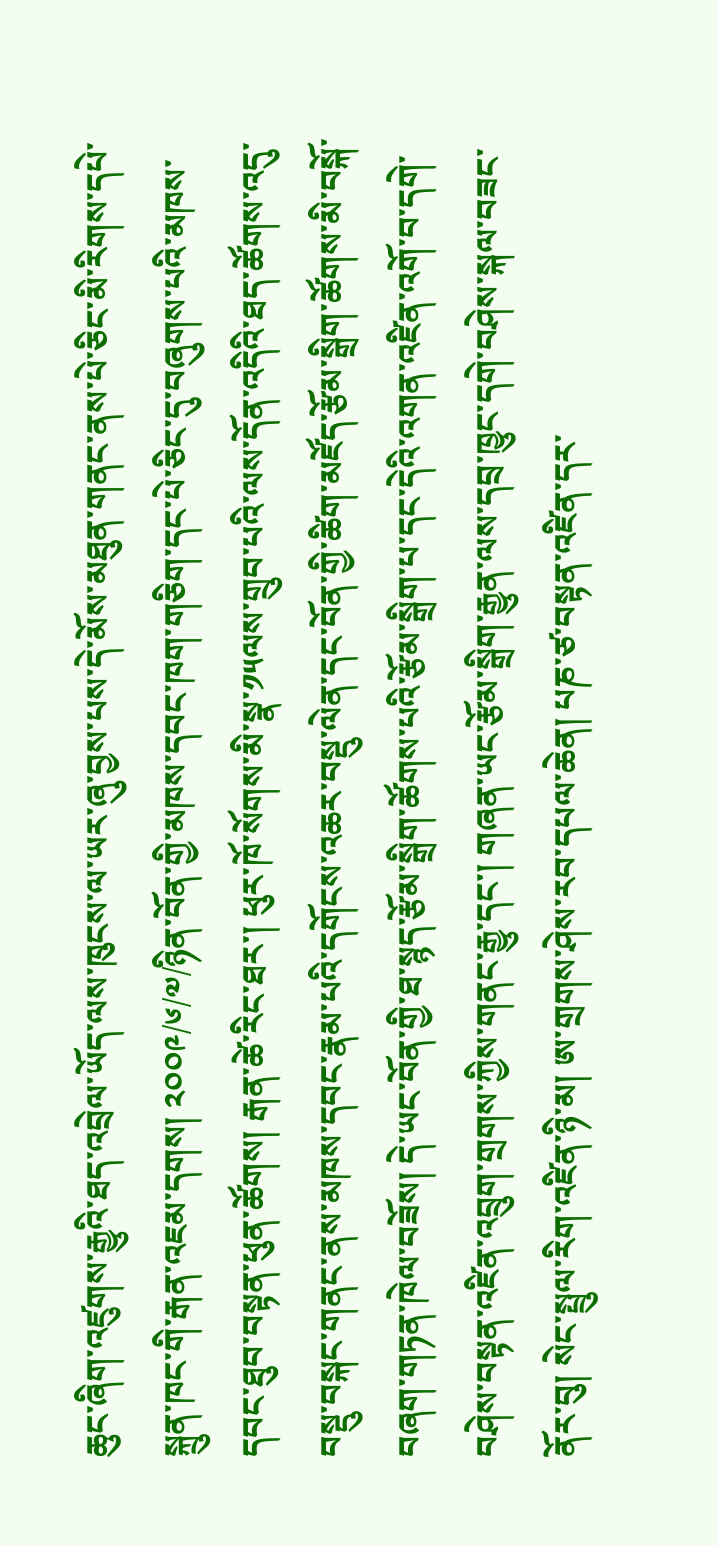ཆུང་ཞིག་འཛུགས་རྒྱུའི་ཐད་འབྲེལ་ཡོད་ལས་ཁུངས་ལ་ཡར་ཞུ་བྱས་པས་དེ་མོས་མཐུན་གནང་ནས་པེ་ཅིང་མི་རིགས་དཔེ་སྐྲུན་ཁང་གི་རྒན་འཇམ་དགས། ༢༠༠༩/༦/༧/ཉིན་བོན་གྱི་མཁས་དབང་ཁག་གཅིག་དང་པེ་ཅིང་དུ་བཞུགས་པའི་མཁས་དབང་ཐུབ་བསྟན་ཕུན་ཚོགས། རྒན་ཚེ་རིང་ཐར་། ཕུར་ཁོ་སོགས་མི་སྣ་༡༥ལས་གྲུབ་པའི་ལས་དོན་འདིའི་ཐད་ཚོགས་འདུ་བསྡུ་བསྐང་གནང་ནས་མཁས་དབང་རྣམ་པའི་དགོངས་འཆར་བསྡུ་ལེན་དང་བོན་གྱི་ཚིག་མཛོད་རྩོམ་སྒྲིག་ཚོགས་མི་བསྐོ་བཞག་གཏན་ཁེལ་བཟོས། དེ་ཡང་བོན་གྱི་ཐ་སྙད་རྩོམ་སྒྲིག་ཚོགས་པའི་རྩོམ་སྒྲིག་པ་དང་དེའི་འགན་འཛིན་འགོ་བ་དགེ་བཤེས་བསྟན་འཛིན་འབྲུག་གྲགས་ཀྱིས་གནང་རྒྱུ་དང་། གཞན་ཡང་རྩོམ་སྒྲིག་རྒྱུན་ལས་དབྲ་ཁྱུང་དགེ་བཤེས་སྐལ་བཟང་ནོར་བུ། སེང་སྤྲུལ་རིག་འཛིན་ཉི་མ། ཨ་གྲགས་ཤེས་རབ་དཔལ་ཆེན། པཎ་ཙ་བསྟན་འཛིན་དར་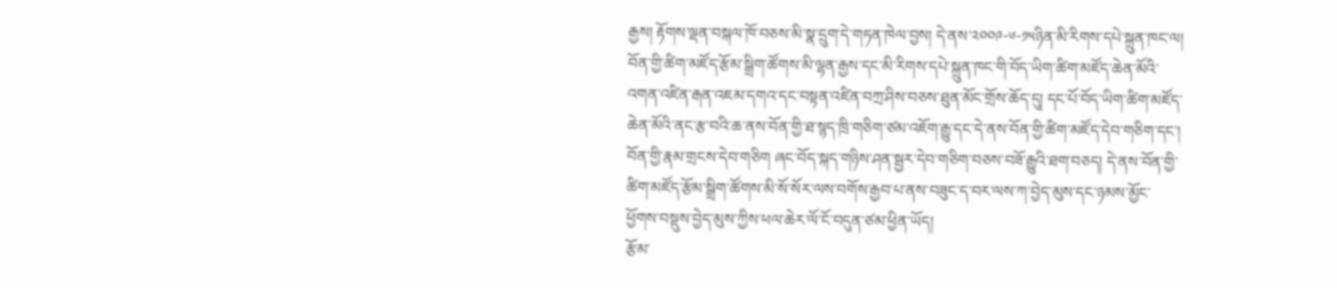རྒྱས། རྟོགས་ལྡན་བསྐལ་ཁོ་བཅས་མི་སྣ་དྲུག་དེ་གཏན་ཁེལ་བྱས། དེ་ནས་༢༠༠༩-༦-༡༥ཉིན་མི་རིགས་དཔེ་སྐྲུན་ཁང་ལ། བོན་གྱི་ཚིག་མཛོད་རྩོམ་སྒྲིག་ཚོགས་མི་ལྷན་རྒྱས་དང་མི་རིགས་དཔེ་སྐྲུན་ཁང་གི་བོད་ཡིག་ཚིག་མཛོད་ཆེན་མོའི་འགན་འཛིན་རྒན་འཇམ་དགའ་དང་བསྟན་འཛིན་བཀྲ་ཤིས་བཅས་ཐུན་མོང་གྲོས་ཆོད་དུ། དང་པོ་བོད་ཡིག་ཚིག་མཛོད་ཆེན་མོའི་ནང་རྩ་བའི་ཆ་ནས་བོན་གྱི་ཐ་སྙད་ཁྲི་གཅིག་ཙམ་འཇོག་རྒྱུ་དང་དེ་ནས་བོན་གྱི་ཚིག་མཛོད་དེབ་གཅིག་དང་། བོན་གྱི་རྣམ་གྲངས་དེབ་གཅིག ཞང་བོད་སྐད་གཉིས་ཤན་སྦྱར་དེབ་གཅིག་བཅས་བཟོ་རྒྱུའི་ཐག་བཅད། དེ་ནས་བོན་གྱི་ཚིག་མཛོད་རྩོམ་སྒྲིག་ཚོགས་མི་སོ་སོར་ལས་བགོས་རྒྱབ་པ་ནས་བཟུང་ད་བར་ལས་ཀ་བྱེད་མུས་དང་ཉམས་མྱོང་ཕྱོགས་བསྡུས་བྱེད་མུས་ཀྱིས་ཕལ་ཆེར་ལོ་ངོ་བདུན་ཙམ་ཕྱིན་ཡོད།
རྩོམ་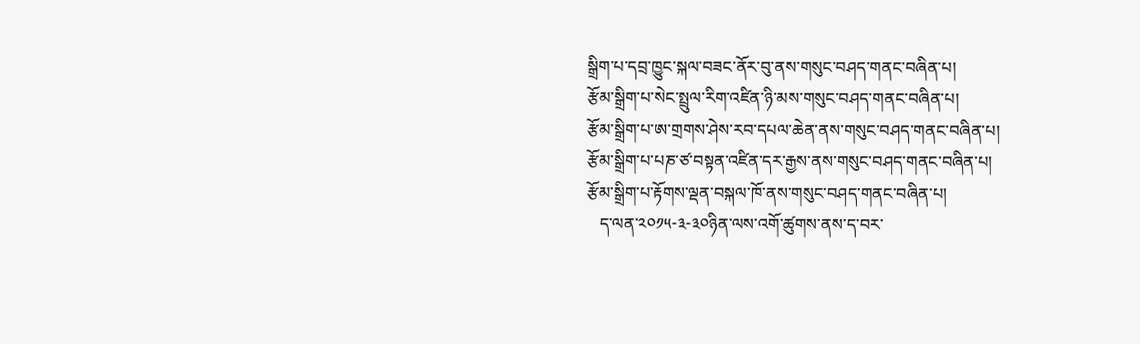སྒྲིག་པ་དབྲ་ཁྱུང་སྐལ་བཟང་ནོར་བུ་ནས་གསུང་བཤད་གནང་བཞིན་པ།
རྩོམ་སྒྲིག་པ་སེང་སྤྲུལ་རིག་འཛིན་ཉི་མས་གསུང་བཤད་གནང་བཞིན་པ།
རྩོམ་སྒྲིག་པ་ཨ་གྲགས་ཤེས་རབ་དཔལ་ཆེན་ནས་གསུང་བཤད་གནང་བཞིན་པ།
རྩོམ་སྒྲིག་པ་པཎ་ཙ་བསྟན་འཛིན་དར་རྒྱས་ནས་གསུང་བཤད་གནང་བཞིན་པ།
རྩོམ་སྒྲིག་པ་རྟོགས་ལྡན་བསྐལ་ཁོ་ནས་གསུང་བཤད་གནང་བཞིན་པ།
   ད་ལན་༢༠༡༥-༣-༣༠ཉིན་ལས་འགོ་ཚུགས་ནས་ད་བར་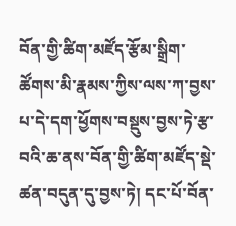བོན་གྱི་ཚིག་མཛོད་རྩོམ་སྒྲིག་ཚོགས་མི་རྣམས་ཀྱིས་ལས་ཀ་བྱས་པ་དེ་དག་ཕྱོགས་བསྡུས་བྱས་ཏེ་རྩ་བའི་ཆ་ནས་བོན་གྱི་ཚིག་མཛོད་སྡེ་ཚན་བདུན་དུ་བྱས་ཏེ། དང་པོ་བོན་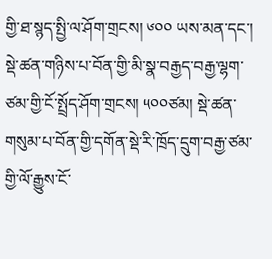གྱི་ཐ་སྙད་སྤྱི་ལ་ཤོག་གྲངས། ༦༠༠ ཡས་མན་དང་། སྡེ་ཚན་གཉིས་པ་བོན་གྱི་མི་སྣ་བརྒྱད་བརྒྱ་ལྷག་ཙམ་གྱི་ངོ་སྤྲོད་ཤོག་གྲངས། ༥༠༠ཙམ། སྡེ་ཚན་གསུམ་པ་བོན་གྱི་དགོན་སྡེ་རི་ཁྲོད་དྲུག་བརྒྱ་ཙམ་གྱི་ལོ་རྒྱུས་ངོ་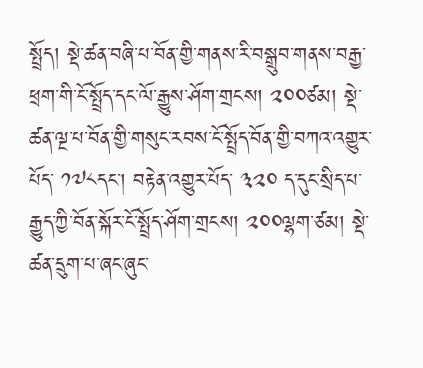སྤྲོད། སྡེ་ཚན་བཞི་པ་བོན་གྱི་གནས་རི་བསྒྲུབ་གནས་བརྒྱ་ཕྲག་གི་ངོ་སྤྲོད་དང་ལོ་རྒྱུས་ཤོག་གྲངས། ༢༠༠ཙམ། སྡེ་ཚན་ལྔ་པ་བོན་གྱི་གསུང་རབས་ངོ་སྤྲོད་བོན་གྱི་བཀའ་འགྱུར་པོད་ ༡༧༨དང་། བརྟེན་འགྱུར་པོད་ ༣༢༠ ད་དུང་སྲིད་པ་རྒྱུད་ཀྱི་བོན་སྐོར་ངོ་སྤྲོད་ཤོག་གྲངས། ༢༠༠ལྷག་ཙམ། སྡེ་ཚན་དྲུག་པ་ཞང་ཞུང་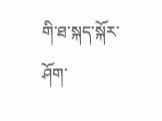གི་ཐ་སྐད་སྐོར་ཤོག་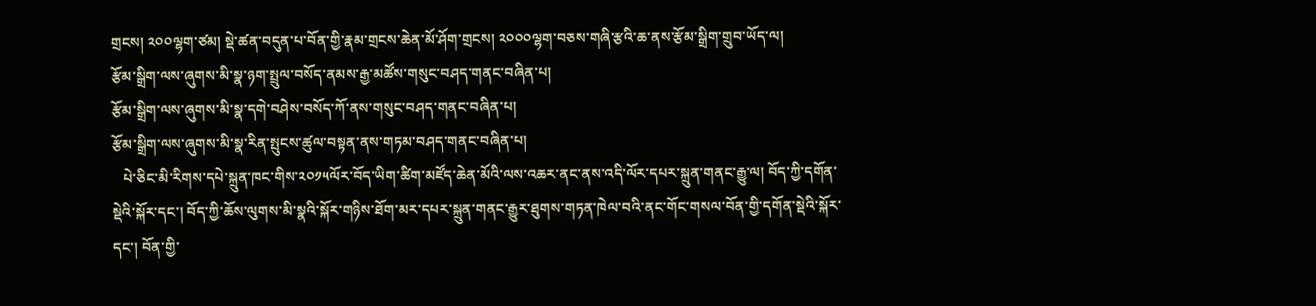གྲངས། ༢༠༠ལྷག་ཙམ། སྡེ་ཚན་བདུན་པ་བོན་གྱི་རྣམ་གྲངས་ཆེན་མོ་ཤོག་གྲངས། ༢༠༠༠ལྷག་བཅས་གཞི་རྩའི་ཆ་ནས་རྩོམ་སྒྲིག་གྲུབ་ཡོད་ལ།
རྩོམ་སྒྲིག་ལས་ཞུགས་མི་སྣ་ཉག་སྤྲུལ་བསོད་ནམས་རྒྱ་མཚོས་གསུང་བཤད་གནང་བཞིན་པ།
རྩོམ་སྒྲིག་ལས་ཞུགས་མི་སྣ་དགེ་བཤེས་བསོད་ཀོ་ནས་གསུང་བཤད་གནང་བཞིན་པ།
རྩོམ་སྒྲིག་ལས་ཞུགས་མི་སྣ་རིན་སྤུངས་ཚུལ་བསྟན་ནས་གཏམ་བཤད་གནང་བཞིན་པ།
   པེ་ཅིང་མི་རིགས་དཔེ་སྐྲུན་ཁང་གིས་༢༠༡༥ལོར་བོད་ཡིག་ཚིག་མཛོད་ཆེན་མོའི་ལས་འཆར་ནང་ནས་འདི་ལོར་དཔར་སྐྲུན་གནང་རྒྱུ་ལ། བོད་ཀྱི་དགོན་སྡེའི་སྐོར་དང་། བོད་ཀྱི་ཆོས་ལུགས་མི་སྣའི་སྐོར་གཉིས་ཐོག་མར་དཔར་སྐྲུན་གནང་རྒྱུར་ཐུགས་གཏན་ཁེལ་བའི་ནང་གོང་གསལ་བོན་གྱི་དགོན་སྡེའི་སྐོར་དང་། བོན་གྱི་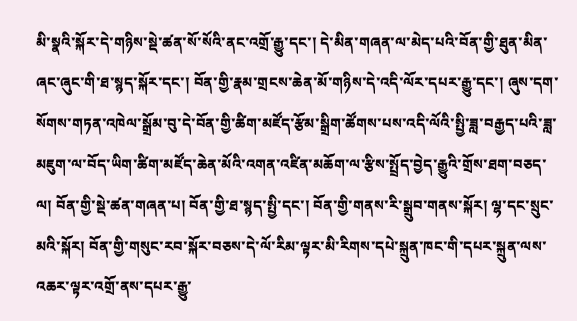མི་སྣའི་སྐོར་དེ་གཉིས་སྡེ་ཚན་སོ་སོའི་ནང་འགྲོ་རྒྱུ་དང་། དེ་མིན་གཞན་ལ་མེད་པའི་བོན་གྱི་ཐུན་མིན་ཞང་ཞུང་གི་ཐ་སྙད་སྐོར་དང་། བོན་གྱི་རྣམ་གྲངས་ཆེན་མོ་གཉིས་དེ་འདི་ལོར་དཔར་རྒྱུ་དང་། ཞུས་དག་སོགས་གཏན་འཁེལ་སྒྲོམ་བུ་དེ་བོན་གྱི་ཚིག་མཛོད་རྩོམ་སྒྲིག་ཚོགས་པས་འདི་ལོའི་སྤྱི་ཟླ་བརྒྱད་པའི་ཟླ་མཇུག་ལ་བོད་ཡིག་ཚིག་མཛོད་ཆེན་མོའི་འགན་འཛིན་མཆོག་ལ་རྩིས་སྤྲོད་བྱེད་རྒྱུའི་གྲོས་ཐག་བཅད་ལ། བོན་གྱི་སྡེ་ཚན་གཞན་པ། བོན་གྱི་ཐ་སྙད་སྤྱི་དང་། བོན་གྱི་གནས་རི་སྒྲུབ་གནས་སྐོར། ལྷ་དང་སྲུང་མའི་སྐོར། བོན་གྱི་གསུང་རབ་སྐོར་བཅས་དེ་ལོ་རིམ་ལྟར་མི་རིགས་དཔེ་སྐྲུན་ཁང་གི་དཔར་སྐྲུན་ལས་འཆར་ལྟར་འགྲོ་ནས་དཔར་རྒྱུ་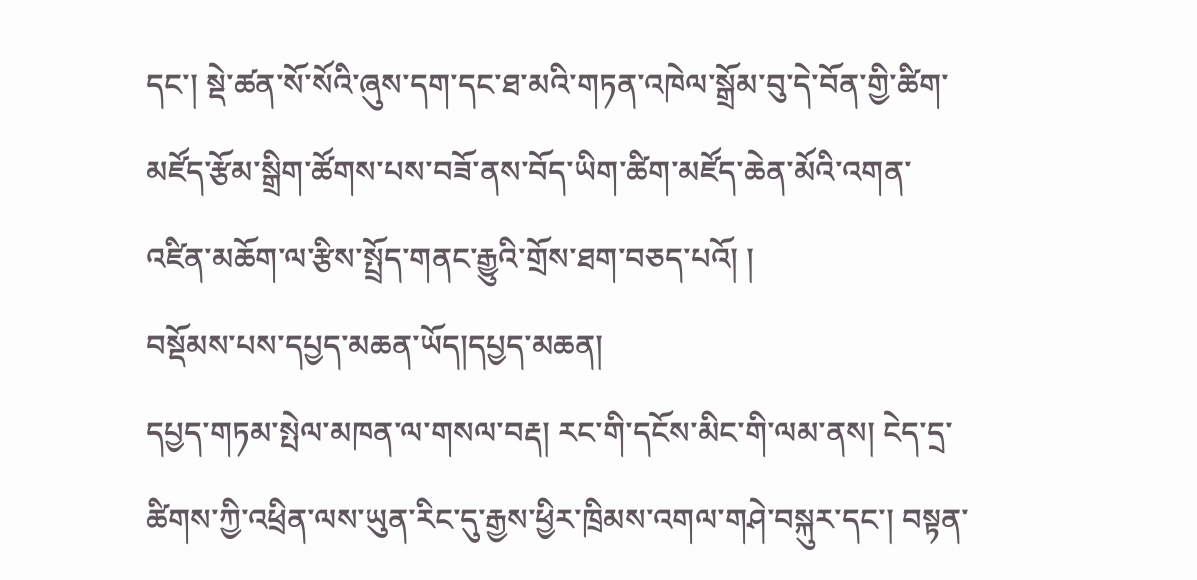དང་། སྡེ་ཚན་སོ་སོའི་ཞུས་དག་དང་ཐ་མའི་གཏན་འཁེལ་སྒྲོམ་བུ་དེ་བོན་གྱི་ཚིག་མཛོད་རྩོམ་སྒྲིག་ཚོགས་པས་བཟོ་ནས་བོད་ཡིག་ཚིག་མཛོད་ཆེན་མོའི་འགན་འཛིན་མཆོག་ལ་རྩིས་སྤྲོད་གནང་རྒྱུའི་གྲོས་ཐག་བཅད་པའོ། །
བསྡོམས་པས་དཔྱད་མཆན་ཡོད།དཔྱད་མཆན།
དཔྱད་གཏམ་སྤེལ་མཁན་ལ་གསལ་བརྡ། རང་གི་དངོས་མིང་གི་ལམ་ནས། ངེད་དྲ་ཚིགས་ཀྱི་འཕྲིན་ལས་ཡུན་རིང་དུ་རྒྱས་ཕྱིར་ཁྲིམས་འགལ་གཤེ་བསྐུར་དང་། བསྟན་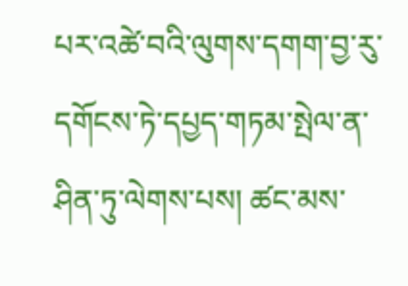པར་འཚེ་བའི་ལུགས་དགག་བྱ་རུ་དགོངས་ཏེ་དཔྱད་གཏམ་སྤེལ་ན་ཤིན་ཏུ་ལེགས་པས། ཚང་མས་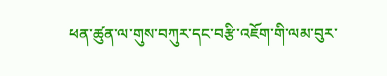ཕན་ཚུན་ལ་གུས་བཀུར་དང་བརྩི་འཇོག་གི་ལམ་བུར་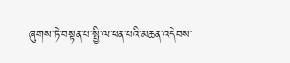ཞུགས་ཏེ་བསྟན་པ་སྤྱི་ལ་ཕན་པའི་མཆན་འདེབས་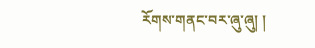རོགས་གནང་བར་ཞུ་ཞུ། །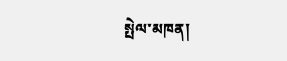སྤེལ་མཁན།